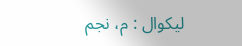ليکوال : م، نجم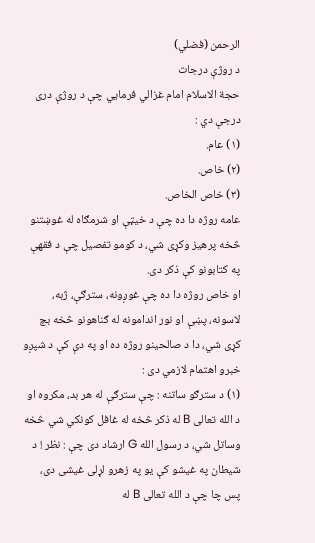الرحمن (فضلي)
د روژې درجات
حجة الاسلام امام غزالي فرمايي چې د روژې درى درجې دي :
(١) عام.
(٢) خاص.
(٣) خاص الخاص.
عامه روژه دا ده چې د خيټې او شرمګاه له غوښتنو څخه پرهيز وکړى شي، د کومو تفصيل چې د فقهې په کتابونو کې ذکر دى.
او خاص روژه دا ده چې غوږونه، سترګې، ژبه، لاسونه، پښې او نور اندامونه له ګناهونو څخه بچ کړى شي، دا د صالحينو روژه ده او په دې کې د شپږو خبرو اهتمام لازمي دى :
(١) د سترګو ساتنه : چې سترګې له هر بد، مکروه او د الله تعالى B له ذکر څخه له غافل کونکي شي څخه وساتل شي، د رسول الله G ارشاد دى چې : نظر ! د شيطان په غيشو کې يو په زهرو لړلى غيشى دى، پس چا چې د الله تعالى B له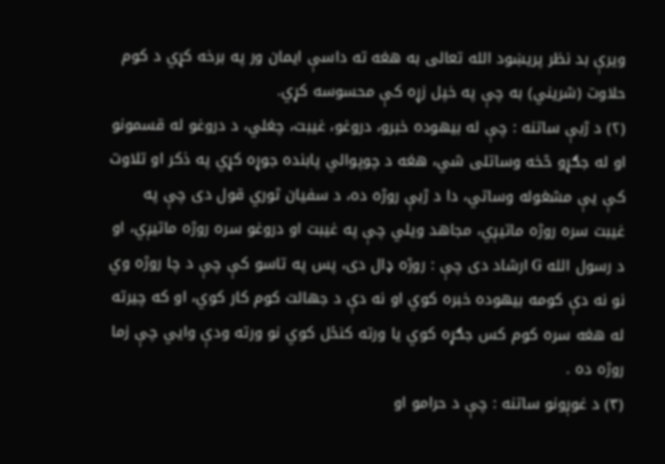ويرې بد نظر پريښود الله تعالى به هغه ته داسې ايمان ور په برخه کړي د کوم حلاوت (شريني) به چې په خپل زړه کې محسوسه کړي.
(٢) د ژبې ساتنه : چې له بيهوده خبرو، دروغو، غيبت، چغلي، د دروغو له قسمونو او له جګړو څخه وساتلى شي، هغه د چوپوالي پابنده جوړه کړي په ذکر او تلاوت کې يې مشغوله وساتي، دا د ژبې روژه ده، د سفيان ثوري قول دى چې په غيبت سره روژه ماتيږي، مجاهد ويلي چې په غيبت او دروغو سره روژه ماتيږي، او د رسول الله G ارشاد دى چې : روژه ډال دى، پس په تاسو کې چې د چا روژه وي نو نه دې کومه بيهوده خبره کوي او نه دې د جهالت کوم کار کوي، او که چيرته له هغه سره کوم کس جګړه کوي يا ورته کنځل کوي نو ورته ودې وايي چې زما روژه ده .
(٣) د غوږونو ساتنه : چې د حرامو او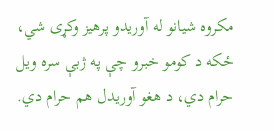مکروه شيانو له آوريدو پرهيز وکړى شي، ځکه د کومو خبرو چې په ژبې سره ويل حرام دي، د هغو آوريدل هم حرام دي.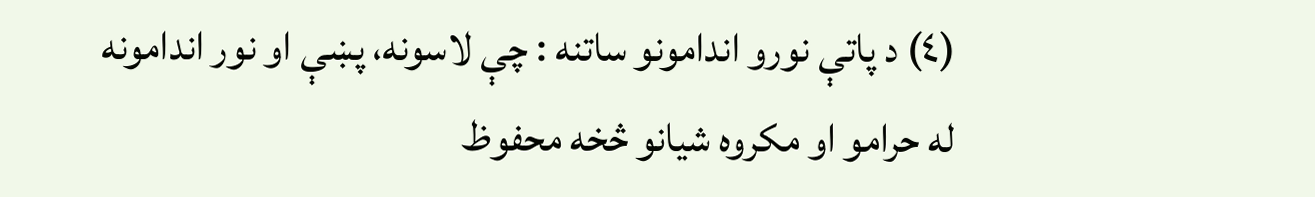(٤) د پاتې نورو اندامونو ساتنه : چې لاسونه، پښې او نور اندامونه له حرامو او مکروه شيانو څخه محفوظ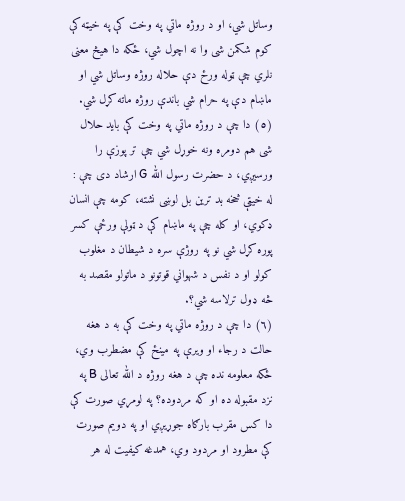وساتل شي، او د روژه ماتي په وخت کې په خيټه کې کوم شکمن شى وا نه اچول شي، ځکه دا هيڅ معنى نلري چې ټوله ورځ دې حلاله روژه وساتل شي او ماښام دې په حرام شي باندې روژه ماته کړل شي.
(٥) دا چې د روژه ماتي په وخت کې بايد حلال شى هم دومره ونه خوړل شي چې تر پوزې را ورسيږي، د حضرت رسول الله G ارشاد دى چې : له خيټې څخه بد ترين بل لوښى نشته، کومه چې انسان ډکوي، او کله چې په ماښام کې د ټولې ورځې کسر پوره کړل شي نو په روژې سره د شيطان د مغلوب کولو او د نفس د شهواني قوتونو د ماتولو مقصد به څه ډول ترلاسه شي؟.
(٦) دا چې د روژه ماتي په وخت کې به د هغه حالت د رجاء او ويرې په مينځ کې مضطرب وي، ځکه معلومه نده چې د هغه روژه د الله تعالى B په نزد مقبوله ده او که مردوده؟ په لومړي صورت کې دا کس مقرب بارګاه جوړيږي او په دويم صورت کې مطرود او مردود وي، همدغه کيفيت له هر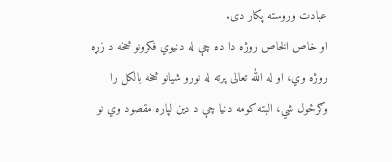عبادت وروسته پکار دى.
او خاص الخاص روژه دا ده چې له دنيوي فکرونو څخه د زړه روژه وي، او له الله تعالى پرته له نورو شيانو څخه بالکل را وګرځول شي، البته کومه دنيا چې د دين لپاره مقصود وي نو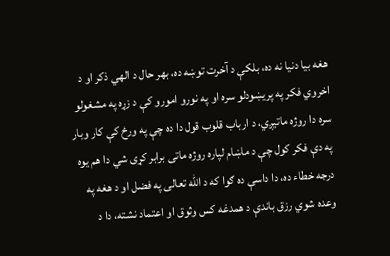هغه بيا دنيا نه ده، بلکې د آخرت توښه ده، بهر حال د الهي ذکر او د اخروي فکر په پريښودلو سره او په نورو امورو کې د زړه په مشغولو سره دا روژه ماتيږي، د ارباب قلوب قول دا ده چې په ورځ کې کار وبار په دې فکر کول چې د ماښام لپاره روژه ماتی برابر کړى شي دا هم يوه درجه خطاء ده، دا داسې ده ګوا که د الله تعالى په فضل او د هغه په وعده شوي رزق باندې د همدغه کس وثوق او اعتماد نشته، دا د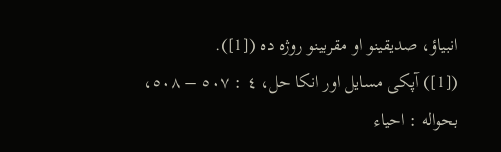انبياؤ، صديقينو او مقربينو روژه ده ([1]).
([1]) آپکى مسايل اور انکا حل، ٤ : ٥٠٧ – ٥٠٨، بحواله : احياء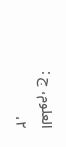العلوم، ج : ٢،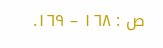ص : ١٦٨ – ١٦٩.